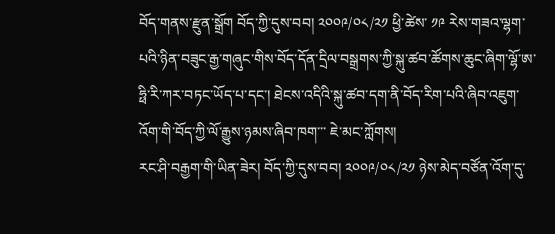བོད་གནས་རྫུན་སྒྲོག བོད་ཀྱི་དུས་བབ། ༢༠༠༩/༠༨/༢༡ ཕྱི་ཚེས་ ༡༩ རེས་གཟའ་ལྷག་པའི་ཉིན་བཟུང་རྒྱ་གཞུང་གིས་བོད་དོན་དྲིལ་བསྒྲགས་ཀྱི་སྐུ་ཚབ་ཚོགས་ཆུང་ཞིག་ལྷོ་ཨ་ཧྥི་རི་ཀར་བཏང་ཡོད་པ་དང་། ཐེངས་འདིའི་སྐུ་ཚབ་དག་ནི་བོད་རིག་པའི་ཞིབ་འཇུག་འོག་གི་བོད་ཀྱི་ལོ་རྒྱུས་ཉམས་ཞིབ་ཁག་་་ ཇེ་མང་ཀློགས།
རང་ཤི་བརྒྱག་གི་ཡིན་ཟེར། བོད་ཀྱི་དུས་བབ། ༢༠༠༩/༠༨/༢༡ ཉེས་མེད་བཙོན་འོག་དུ་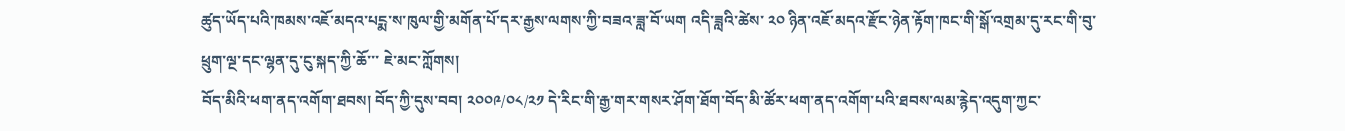ཚུད་ཡོད་པའི་ཁམས་འཇོ་མདའ་པངྨ་ས་ཁུལ་གྱི་མགོན་པོ་དར་རྒྱས་ལགས་ཀྱི་བཟའ་ཟླ་བོ་ཡག འདི་ཟླའི་ཚེས་ ༢༠ ཉིན་འཇོ་མདའ་རྫོང་ཉེན་རྟོག་ཁང་གི་སྒོ་འགྲམ་དུ་རང་གི་བུ་ཕྲུག་ལྔ་དང་ལྷན་དུ་ངུ་སྐད་ཀྱི་ཆོ་་་ ཇེ་མང་ཀློགས།
བོད་མིའི་ཕག་ནད་འགོག་ཐབས། བོད་ཀྱི་དུས་བབ། ༢༠༠༩/༠༨/༢༡ དེ་རིང་གི་རྒྱ་གར་གསར་ཤོག་ཐོག་བོད་མི་ཚོར་ཕག་ནད་འགོག་པའི་ཐབས་ལམ་རྙེད་འདུག་ཀྱང་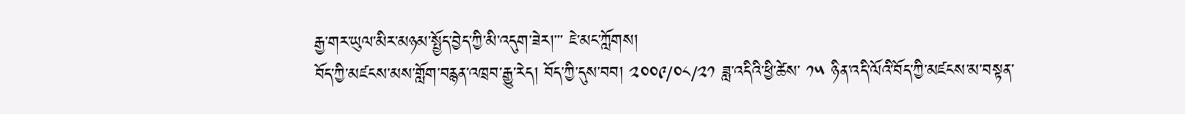རྒྱ་གར་ཡུལ་མིར་མཉམ་སྤྱོད་བྱེད་ཀྱི་མི་འདུག་ཟེར།་་་ ཇེ་མང་ཀློགས།
བོད་ཀྱི་མཛངས་མས་གློག་བརྙན་འཁྲབ་རྒྱུ་རེད། བོད་ཀྱི་དུས་བབ། ༢༠༠༩/༠༨/༢༡ ཟླ་འདིའི་ཕྱི་ཚེས་ ༡༥ ཉིན་འདི་ལོའི་བོད་ཀྱི་མཛངས་མ་བསྟན་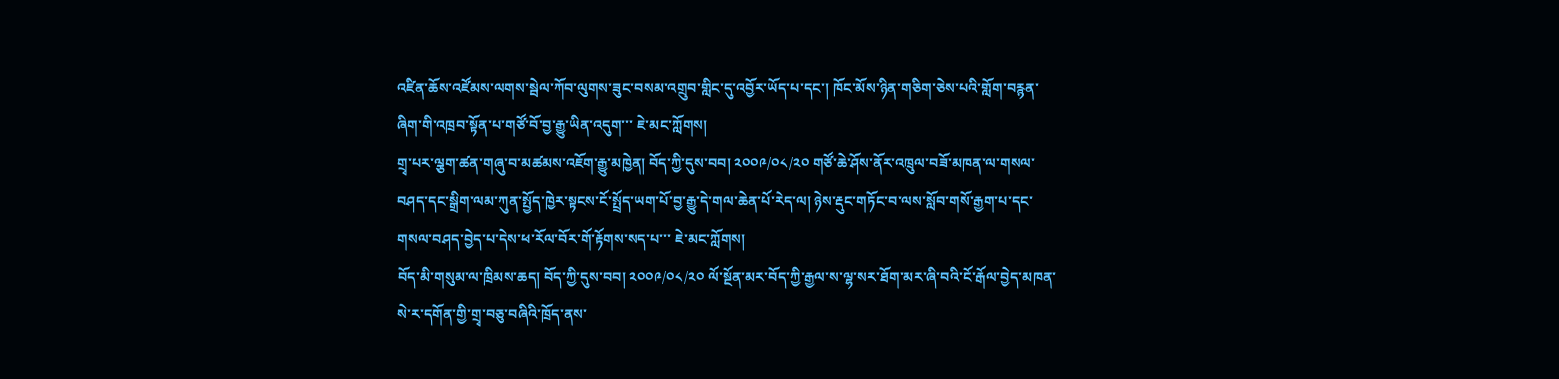འཛིན་ཆོས་འཛོམས་ལགས་སྦེལ་ཀོབ་ལུགས་ཟུང་བསམ་འགྲུབ་གླིང་དུ་འབྱོར་ཡོད་པ་དང་། ཁོང་མོས་ཉིན་གཅིག་ཅེས་པའི་གློག་བརྙན་ཞིག་གི་འཁྲབ་སྟོན་པ་གཙོ་བོ་བྱ་རྒྱུ་ཡིན་འདུག་་་ ཇེ་མང་ཀློགས།
གྲྭ་པར་ལྕག་ཚན་གཞུ་བ་མཚམས་འཇོག་རྒྱུ་མཁྱེན། བོད་ཀྱི་དུས་བབ། ༢༠༠༩/༠༨/༢༠ གཙོ་ཆེ་ཤོས་ནོར་འཁྲུལ་བཟོ་མཁན་ལ་གསལ་བཤད་དང་སྒྲིག་ལམ་ཀུན་སྤྱོད་ཁྱེར་སྟངས་ངོ་སྤྲོད་ཡག་པོ་བྱ་རྒྱུ་དེ་གལ་ཆེན་པོ་རེད་ལ། ཉེས་རྡུང་གཏོང་བ་ལས་སློབ་གསོ་རྒྱག་པ་དང་གསལ་བཤད་བྱེད་པ་དེས་ཕ་རོལ་བོར་གོ་རྟོགས་སད་པ་་་ ཇེ་མང་ཀློགས།
བོད་མི་གསུམ་ལ་ཁྲིམས་ཆད། བོད་ཀྱི་དུས་བབ། ༢༠༠༩/༠༨/༢༠ ལོ་སྔོན་མར་བོད་ཀྱི་རྒྱལ་ས་ལྷ་སར་ཐོག་མར་ཞི་བའི་ངོ་རྒོལ་བྱེད་མཁན་སེ་ར་དགོན་གྱི་གྲྭ་བཅུ་བཞིའི་ཁྲོད་ནས་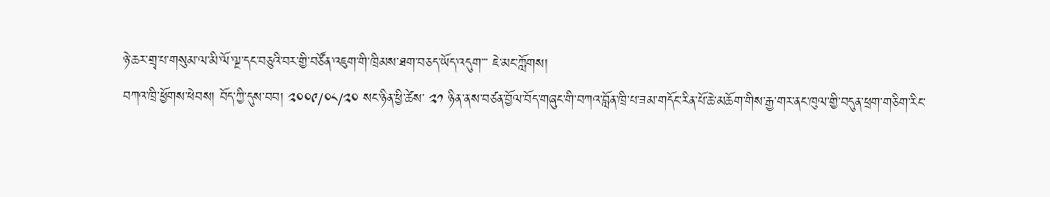ཉེ་ཆར་གྲྭ་པ་གསུམ་ལ་མི་ལོ་ལྔ་དང་བཅུའི་བར་གྱི་བཙོན་འཇུག་གི་ཁྲིམས་ཐག་བཅད་ཡོད་འདུག་་་ ཇེ་མང་ཀློགས།
བཀའ་ཁྲི་ཕྱོགས་ཕེབས། བོད་ཀྱི་དུས་བབ། ༢༠༠༩/༠༨/༢༠ སང་ཉིན་ཕྱི་ཚེས་ ༢༡ ཉིན་ནས་བཙན་བྱོལ་བོད་གཞུང་གི་བཀའ་བློན་ཁྲི་པ་ཟམ་གདོང་རིན་པོ་ཆེ་མཆོག་གིས་རྒྱ་གར་ནང་ཁུལ་གྱི་བདུན་ཕྲག་གཅིག་རིང་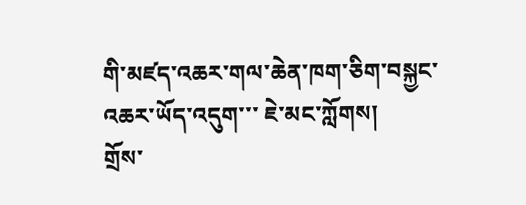གི་མཛད་འཆར་གལ་ཆེན་ཁག་ཅིག་བསྐྱང་འཆར་ཡོད་འདུག་་་ ཇེ་མང་ཀློགས།
གྲོས་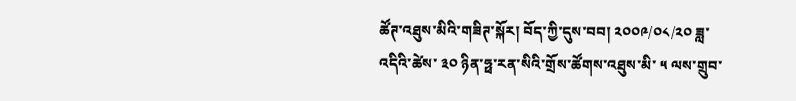ཚོཊ་འཐུས་མིའི་གཟིཊ་སྐོར། བོད་ཀྱི་དུས་བབ། ༢༠༠༩/༠༨/༢༠ ཟླ་འདིའི་ཚེས་ ༣༠ ཉིན་ཧྥ་རན་སིའི་གྲོས་ཚོགས་འཐུས་མི་ ༥ ལས་གྲུབ་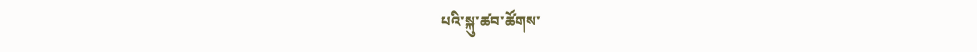པའི་སྐུ་ཚབ་ཚོགས་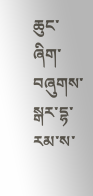ཆུང་ཞིག་བཞུགས་སྒར་དྷ་རམ་ས་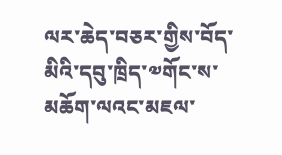ལར་ཆེད་བཅར་གྱིས་བོད་མིའི་དབུ་ཁྲིད་༧གོང་ས་མཆོག་ལའང་མཇལ་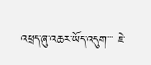འཕྲད་ཞུ་འཆར་ཡོད་འདུག་་་ ཇེ་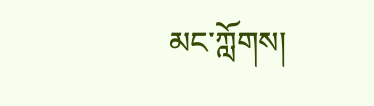མང་ཀློགས།